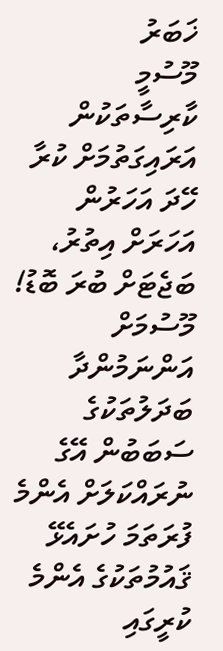ޚަބަރު
މޫސުމީ ކާރިސާތަކުން އަރައިގަތުމަށް ކުރާ ހޭދަ އަހަރުން އަހަރަށް އިތުރު، ބަޖެޓަށް ބުރަ ބޮޑު!
މޫސުމަށް އަންނަމުންދާ ބަދަލުތަކުގެ ސަބަބުން އޭގެ ނުރައްކަލަށް އެންމެ ފުރަތަމަ ހުށައެޅޭ ޤައުމުތަކުގެ އެންމެ ކުރީގައި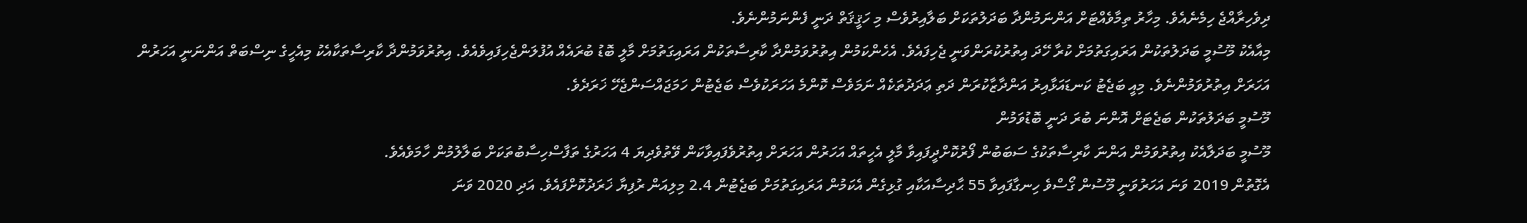ދިވެހިރާއްޖެ ހިމެނެއެވެ. މިހާރު ތިމާވެއްޓަށް އަންނަމުންދާ ބަދަލުތަކަށް ބަލާއިރުވެސް މި ހަޤީޤަތް ދަނީ ފެންނަމުންނެވެ.
މިއާއެކު މޫސުމީ ބަދަލުތަކުން އަރައިގަތުމަށް ކުރާ ހޭދަ އިތުރުކުރަންވަނީ ޖެހިފައެވެ. އެހެންކަމުން އިތުރުވަމުންދާ ކާރިސާތަކުން އަރައިގަތުމަށް މާލީ ބޮޑު ބުރައެއް އުފުލަންޖެހިފައިވެއެވެ. އިތުރުވަމުންދާ ކާރިސާތަކާއެކު މިއެހީގެ ނިސްބަތް އަންނަނީ އަހަރުން އަހަރަށް އިތުރުވަމުންނެވެ. މިއީ ބަޖެޓު ކަނޑައަޅާއިރު އަންދާޒާކުރަން ދަތި ޢަދަދުތަކެއް ނަމަވެސް ކޮންމެ އަހަރަކުވެސް ބަޖެޓުން ހަމަޖައްސަންޖެހޭ ޚަރަދެވެ.
މޫސުމީ ބަދަލުތަކުން ބަޖެޓަށް އޮންނަ ބުރަ ދަނީ ބޮޑުވަމުން
މޫސުމީ ބަދަލާއެކު އިތުރުވަމުން އަންނަ ކާރިސާތަކުގެ ސަބަބުން ފޯރުކޮށްދީފައިވާ މާލީ އެހީތައް އަހަރުން އަހަރަށް އިތުރުވެފައިވާކަން ވޭތުވެދިޔަ 4 އަހަރުގެ ތަފާސްހިސާބުތަކަށް ބަލާލުމުން ހާމަވެއެވެ.
އެގޮތުން 2019 ވަނަ އަހަރުވަނީ މޫސުން ގޯސްވެ ހިނގާފައިވާ 55 ޙާދިސާއަކާއި ގުޅިގެން އެކަމުން އަރައިގަތުމަށް ބަޖެޓުން 2.4 މިލިއަން ރުފިޔާ ޚަރަދުކޮށްފައެވެ. އަދި 2020 ވަނަ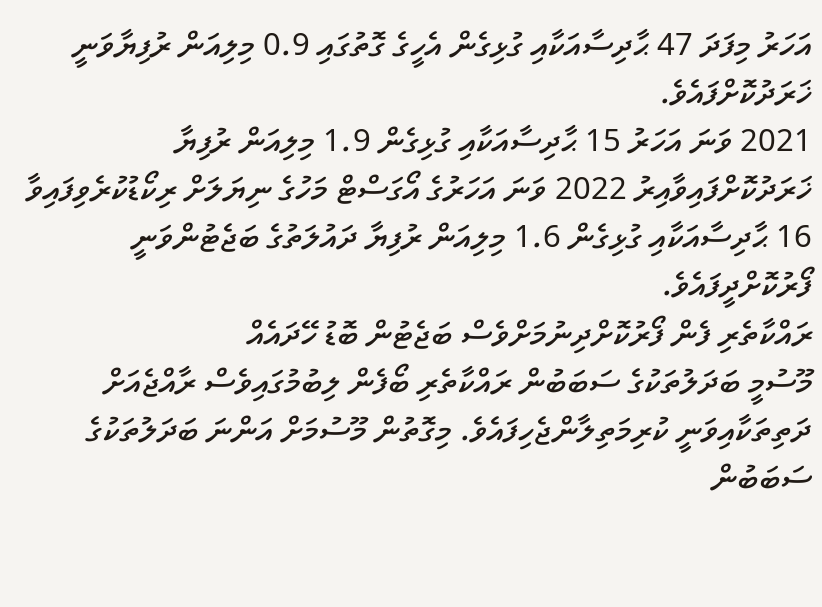އަހަރު މިފަދަ 47 ޙާދިސާއަކާއި ގުޅިގެން އެހީގެ ގޮތުގައި 0.9 މިލިއަން ރުފިޔާވަނީ ޚަރަދުކޮށްފައެވެ.
2021 ވަނަ އަހަރު 15 ޙާދިސާއަކާއި ގުޅިގެން 1.9 މިލިއަން ރުފިޔާ ޚަރަދުކޮށްފައިވާއިރު 2022 ވަނަ އަހަރުގެ އޯގަސްޓް މަހުގެ ނިޔަލަށް ރިކޯޑުކުރެވިފައިވާ 16 ޙާދިސާއަކާއި ގުޅިގެން 1.6 މިލިއަން ރުފިޔާ ދައުލަތުގެ ބަޖެޓުންވަނީ ފޯރުކޮށްދީފައެވެ.
ރައްކާތެރި ފެން ފޯރުކޮށްދިނުމަށްވެސް ބަޖެޓުން ބޮޑު ހޭދައެއް
މޫސުމީ ބަދަލުތަކުގެ ސަބަބުން ރައްކާތެރި ބޯފެން ލިބުމުގައިވެސް ރާއްޖެއަށް ދަތިތަކާއިވަނީ ކުރިމަތިލާންޖެހިފައެވެ. މިގޮތުން މޫސުމަށް އަންނަ ބަދަލުތަކުގެ ސަބަބުން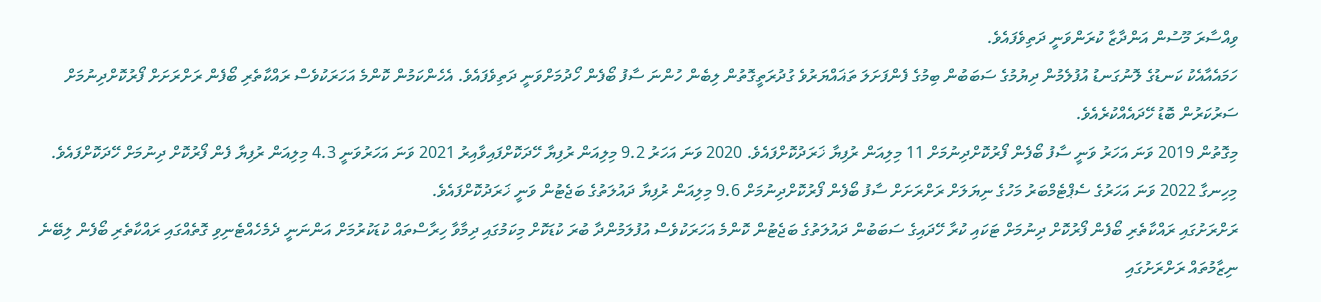ވިއްސާރަ މޫސުން އަންދާޒާ ކުރަންވަނީ ދަތިވެފައެވެ.
ހަމައެއާއެކު ކަނޑުގެ ލޮނުގަނޑު އުފުލެމުން ދިޔުމުގެ ސަބަބުން ބިމުގެ ފެންފަށަލަ ތަޣައްޔަރުވެ ގުދުރަތީގޮތުން ލިބެން ހުންނަ ސާފު ބޯފެން ހޯދުމަށްވަނީ ދަތިވެފައެވެ. އެހެންކަމުން ކޮންމެ އަހަރަކުވެސް ރައްކާތެރި ބޯފެން ރަށްރަށަށް ފޯރުކޮށްދިނުމަށް ސަރުކަރުން ބޮޑު ހޭދައެއްކުރެއެވެ.
މިގޮތުން 2019 ވަނަ އަހަރު ވަނީ ސާފު ބޯފެން ފޯރުކޮށްދިނުމަށް 11 މިލިއަން ރުފިޔާ ޚަރަދުކޮށްފައެވެ. 2020 ވަނަ އަހަރު 9.2 މިލިއަން ރުފިޔާ ހޭދަކޮށްފައިވާއިރު 2021 ވަނަ އަހަރުވަނީ 4.3 މިލިއަން ރުފިޔާ ފެން ފޯރުކޮށް ދިނުމަށް ހޭދަކޮށްފައެވެ. މިހިނގާ 2022 ވަނަ އަހަރުގެ ސެޕްޓެމްބަރު މަހުގެ ނިޔަލަށް ރަށްރަށަށް ސާފު ބޯފެން ފޯރުކޮށްދިނުމަށް 9.6 މިލިއަން ރުފިޔާ ދައުލަތުގެ ބަޖެޓުން ވަނީ ޚަރަދުކޮށްފައެވެ.
ރަށްރަށުގައި ރައްކާތެރި ބޯފެން ފޯރުކޮށް ދިނުމަށް ޓަކައި ކުރާ ހޭދައިގެ ސަބަބުން ދައުލަތުގެ ބަޖެޓުން ކޮންމެ އަހަރަކުވެސް އުފުލަމުންދާ ބުރަ ކުޑަކޮށް މިކަމުގައި ދިމާވާ ހިރާސްތައް ކުޑަކުރުމަށް އަންނަނީ ދެމެހެއްޓެނިވި ގޮތެއްގައި ރައްކާތެރި ބޯފެން ލިބޭނެ ނިޒާމުތައް ރަށްރަށުގައި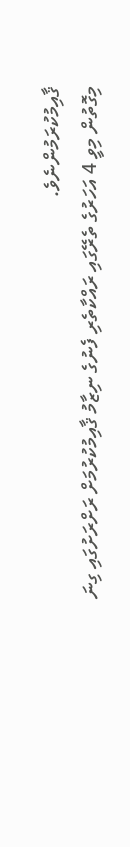ޤާއިމުކުރަމުންނެވެ.
މިގޮތުން މިވީ 4 އަހަރުގެ ތެރޭގައި ރައްކާތެރި ފެނުގެ ނިޒާމު ޤާއިމުކުރުމަށް ރަށްރަށުގައި ގިނަ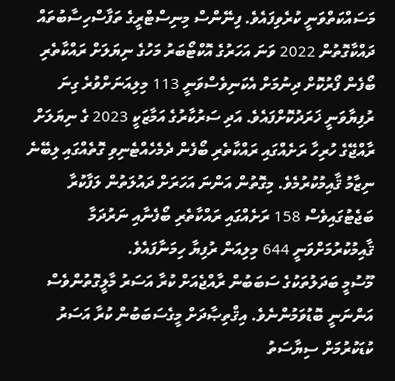މަސައްކަތްވަނީ ކުރެވިފައެވެ. ފިނޭންސް މިނިސްޓްރީގެ ތަފާސްހިސާބުތައް ދައްކާގޮތުން 2022 ވަނަ އަހަރުގެ އޮކްޓޯބަރު މަހުގެ ނިޔަލަށް ރައްކާތެރި ބޯފެން ފޯރުކޮށް ދިނުމަށް އެކަނިވެސްވަނީ 113 މިލިއަނަށްވުރެ ގިނަ ރުފިޔާވަނީ ޚަރަދުކޮށްފައެވެ. އަދި ސަރުކާރުގެ އަމާޒަކީ 2023 ގެ ނިޔަލަށް ރާއްޖޭގެ ހުރިހާ ރަށެއްގައި ރައްކާތެރި ބޯފެން ދެމެހެއްޓެނިވި ގޮތެއްގައި ލިބޭނެ ނިޒާމު ޤާއިމުކުރުމެވެ. މިގޮތުން އަންނަ އަހަރަށް ދައުލަތުން ލަފާކުރާ ބަޖެޓުގައިވެސް 158 ރަށެއްގައި ރައްކާތެރި ބޯފެނާއި ނަރުދަމާ ޤާއިމުކުރުމަށްވަނީ 644 މިލިއަން ރުފިޔާ ހިމަނާފައެވެ.
މޫސުމީ ބަދަލުތަކުގެ ސަބަބުން ރާއްޖެއަށް ކުރާ އަސަރު މާލީގޮތުންވެސް އަންނަނީ ބޮޑުވަމުންނެވެ. އިޤްތިޞާދަށް މީގެސަބަބުން ކުރާ އަސަރު ކުޑަކުރުމަށް ސިޔާސަތު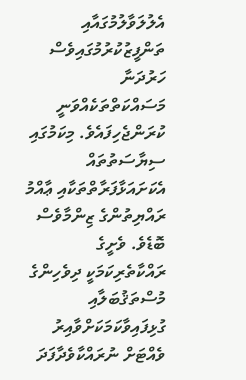އެލުލަވާލުމުގައާއި ތަންފީޒުކުރުމުގައިވެސް ހަރުދަނާ މަސައްކަތްތަކެއްވަނީ ކުރަންޖެހިފައެވެ. މިކަމުގައި ސިޔާސަތުތައް އެކަށައަޅާފަރާތްތަކާއި ޢާއްމު ރައްޔިތުންގެ ޒިންމާވެސް ބޮޑެވެ. ވެށީގެ ރައްކާތެރިކަމަކީ ދިވެހިންގެ މުސްތަޤުބަލާއި ގުޅިފައިވާކަމަކަށްވާއިރު ވެއްޓަށް ނުރައްކާވެދާފަދަ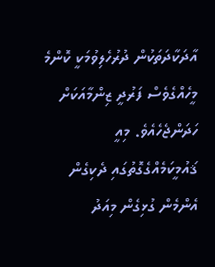އާދަކާދަތަކުން ދުރުހެލިވުމަކީ ކޮންމެ މީހެއްގެވެސް ފަރުދީ ޒިންމާއަކަށް ހަދަންޖެހެއެވެ. މިއީ ޤައުމީކަމެއްގެގޮތުގައި ދެކިގެން އެންމެން ގުޅިގެން މިއަދު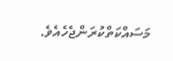މަސައްކަތްކުރަންޖެހެއެވެ.